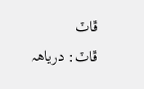ڦاٽ
ڦاٽ: درياھہ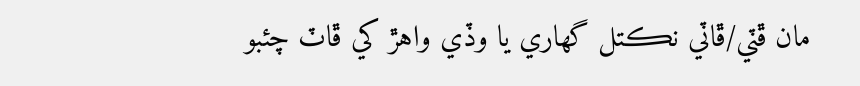مان ڦٽي/ڦاٽي نڪتل گهاري يا وڏي واهڙ کي ڦاٽ چئبو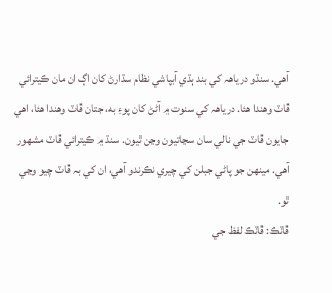آهي. سنڌو درياھہ کي بند ٻڌي آبپاشي نظام سڌارڻ کان اڳ ان مان ڪيترائي ڦاٽ وهندا هئا. درياھہ کي سنوت ۾ آڻڻ کان پوءِ به، جتان ڦاٽ وهندا هئا، اهي جايون ڦاٽ جي نالي سان سڃاتيون وڃن ٿيون. سنڌ ۾ ڪيترائي ڦاٽ مشھور آهي. مينھن جو پاڻي جبلن کي چيري نڪرندو آهي، ان کي بہ ڦاٽ چيو وڃي ٿو.
ڦاٽڪ: ڦاٽڪ لفظ جي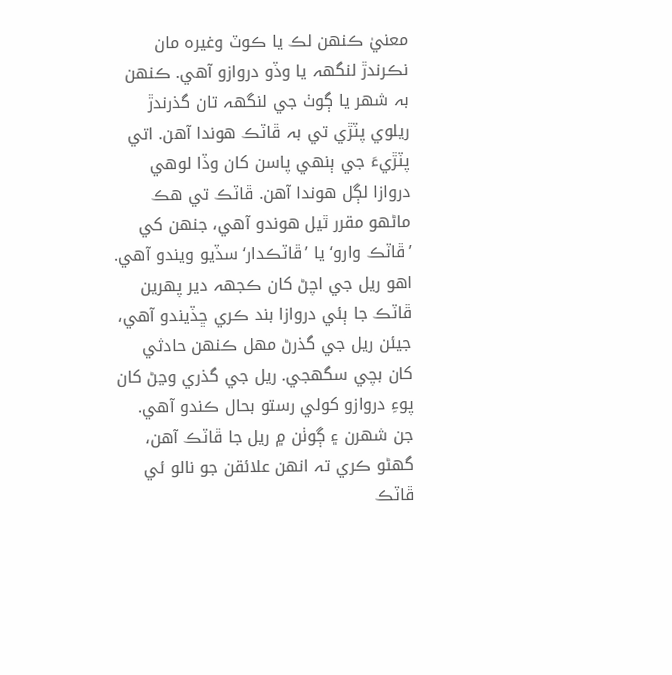معنيٰ ڪنھن لڪ يا ڪوٽ وغيرہ مان نڪرندڙ لنگهہ يا وڏو دروازو آهي. ڪنھن بہ شھر يا ڳوٺ جي لنگهہ تان گذرندڙ ريلوي پٽڙي تي بہ ڦاٽڪ هوندا آهن. اتي پٽڙيءَ جي ٻنهي پاسن کان وڏا لوهي دروازا لڳل هوندا آهن. ڦاٽڪ تي هڪ ماڻهو مقرر ٿيل هوندو آهي، جنھن کي ’ڦاٽڪ وارو‘ يا ’ڦاٽڪدار‘ سڏيو ويندو آهي. اهو ريل جي اچڻ کان ڪجهہ دير پھرين ڦاٽڪ جا ٻئي دروازا بند ڪري ڇڏيندو آهي، جيئن ريل جي گذرڻ مھل ڪنھن حادثي کان بچي سگهجي. ريل جي گذري وڃڻ کان پوءِ دروازو کولي رستو بحال ڪندو آهي. جن شھرن ۽ ڳوٺن ۾ ريل جا ڦاٽڪ آهن، گهڻو ڪري تہ انهن علائقن جو نالو ئي ڦاٽڪ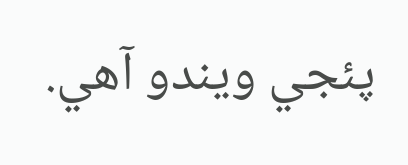پئجي ويندو آهي.